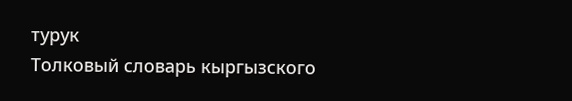турук
Толковый словарь кыргызского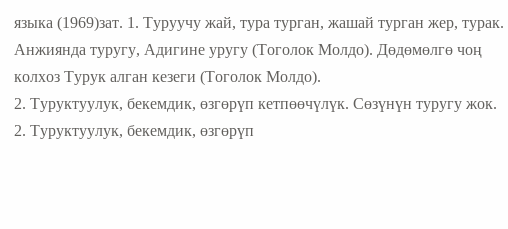языка (1969)зат. 1. Туруучу жай, тура турган, жашай турган жер, турак. Анжиянда туругу, Адигине уругу (Тоголок Молдо). Дөдөмөлгө чоң колхоз Турук алган кезеги (Тоголок Молдо).
2. Туруктуулук, бекемдик, өзгөрүп кетпөөчүлүк. Сөзүнүн туругу жок.
2. Туруктуулук, бекемдик, өзгөрүп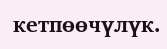кетпөөчүлүк.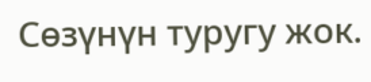Сөзүнүн туругу жок.